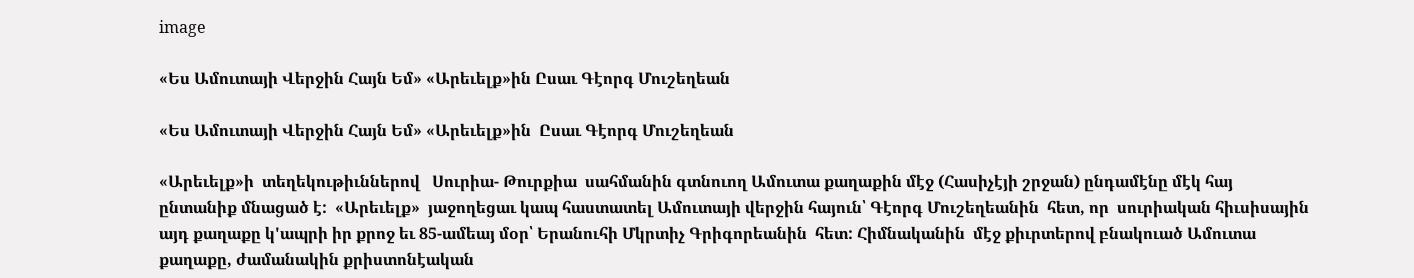image

«Ես Ամուտայի Վերջին Հայն Եմ» «Արեւելք»ին Ըսաւ Գէորգ Մուշեղեան

«Ես Ամուտայի Վերջին Հայն Եմ» «Արեւելք»ին  Ըսաւ Գէորգ Մուշեղեան

«Արեւելք»ի  տեղեկութիւններով   Սուրիա- Թուրքիա  սահմանին գտնուող Ամուտա քաղաքին մէջ (Հասիչէյի շրջան) ընդամէնը մէկ հայ ընտանիք մնացած է:  «Արեւելք»  յաջողեցաւ կապ հաստատել Ամուտայի վերջին հայուն՝ Գէորգ Մուշեղեանին  հետ, որ  սուրիական հիւսիսային այդ քաղաքը կ'ապրի իր քրոջ եւ 85-ամեայ մօր՝ Երանուհի Մկրտիչ Գրիգորեանին  հետ: Հիմնականին  մէջ քիւրտերով բնակուած Ամուտա քաղաքը, ժամանակին քրիստոնէական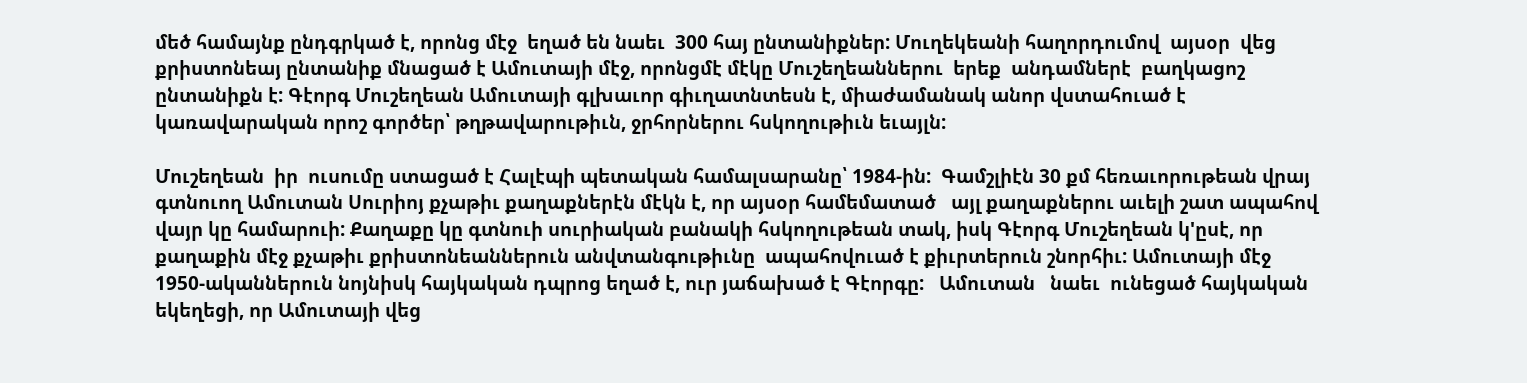մեծ համայնք ընդգրկած է, որոնց մէջ  եղած են նաեւ  300 հայ ընտանիքներ: Մուղեկեանի հաղորդումով  այսօր  վեց քրիստոնեայ ընտանիք մնացած է Ամուտայի մէջ, որոնցմէ մէկը Մուշեղեաններու  երեք  անդամներէ  բաղկացոշ ընտանիքն է: Գէորգ Մուշեղեան Ամուտայի գլխաւոր գիւղատնտեսն է, միաժամանակ անոր վստահուած է կառավարական որոշ գործեր՝ թղթավարութիւն, ջրհորներու հսկողութիւն եւայլն:

Մուշեղեան  իր  ուսումը ստացած է Հալէպի պետական համալսարանը՝ 1984-ին:  Գամշլիէն 30 քմ հեռաւորութեան վրայ գտնուող Ամուտան Սուրիոյ քչաթիւ քաղաքներէն մէկն է, որ այսօր համեմատած   այլ քաղաքներու աւելի շատ ապահով   վայր կը համարուի: Քաղաքը կը գտնուի սուրիական բանակի հսկողութեան տակ, իսկ Գէորգ Մուշեղեան կ'ըսէ, որ քաղաքին մէջ քչաթիւ քրիստոնեաններուն անվտանգութիւնը  ապահովուած է քիւրտերուն շնորհիւ: Ամուտայի մէջ 1950-ականներուն նոյնիսկ հայկական դպրոց եղած է, ուր յաճախած է Գէորգը:   Ամուտան   նաեւ  ունեցած հայկական եկեղեցի, որ Ամուտայի վեց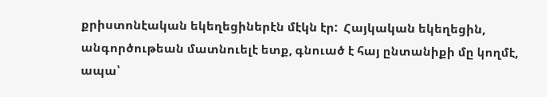քրիստոնէական եկեղեցիներէն մէկն էր:  Հայկական եկեղեցին, անգործութեան մատնուելէ ետք, գնուած է հայ ընտանիքի մը կողմէ, ապա՝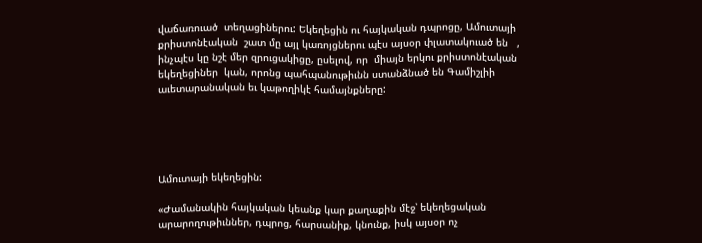վաճառուած  տեղացիներու: Եկեղեցին ու հայկական դպրոցը, Ամուտայի քրիստոնէական  շատ մը այլ կառոյցներու պէս այսօր փլատակուած են   , ինչպէս կը նշէ մեր զրուցակիցը, ըսելով, որ  միայն երկու քրիստոնէական եկեղեցիներ  կան, որոնց պահպանութիւնն ստանձնած են Գամիշլիի աւետարանական եւ կաթողիկէ համայնքները:





Ամուտայի եկեղեցին:

«Ժամանակին հայկական կեանք կար քաղաքին մէջ՝ եկեղեցական արարողութիւններ, դպրոց, հարսանիք, կնունք, իսկ այսօր ոչ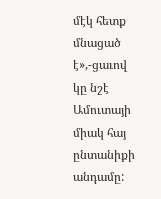մէկ հետք մնացած է»,-ցաւով կը նշէ Ամուտայի միակ հայ ընտանիքի անդամը: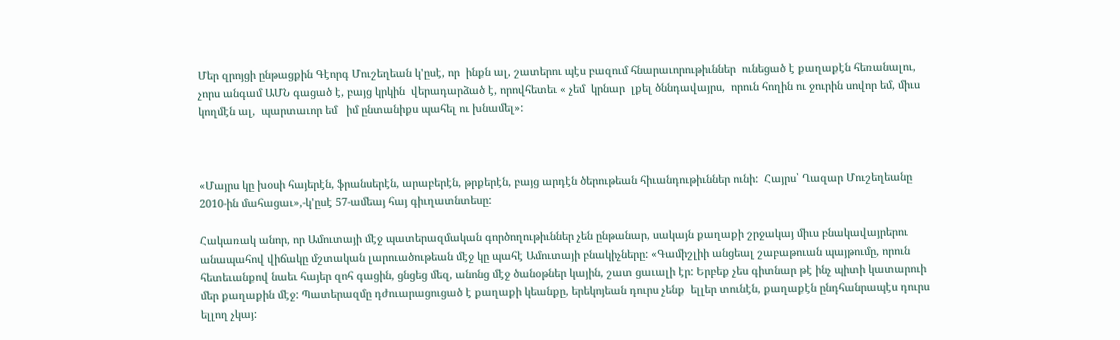Մեր զրոյցի ընթացքին Գէորգ Մուշեղեան կ'ըսէ, որ  ինքն ալ, շատերու պէս բազում հնարաւորութիւններ  ունեցած է քաղաքէն հեռանալու, չորս անգամ ԱՄՆ գացած է, բայց կրկին  վերադարձած է, որովհետեւ « չեմ  կրնար  լքել ծննդավայրս,  որուն հողին ու ջուրին սովոր եմ, միւս կողմէն ալ,  պարտաւոր եմ   իմ ընտանիքս պահել ու խնամել»:



«Մայրս կը խօսի հայերէն, ֆրանսերէն, արաբերէն, թրքերէն, բայց արդէն ծերութեան հիւանդութիւններ ունի:  Հայրս՝ Ղազար Մուշեղեանը 2010-ին մահացաւ»,-կ'ըսէ 57-ամեայ հայ գիւղատնտեսը:

Հակառակ անոր, որ Ամուտայի մէջ պատերազմական գործողութիւններ չեն ընթանար, սակայն քաղաքի շրջակայ միւս բնակավայրերու անապահով վիճակը մշտական լարուածութեան մէջ կը պահէ Ամուտայի բնակիչները: «Գամիշլիի անցեալ շաբաթուան պայթումը, որուն  հետեւանքով նաեւ հայեր զոհ գացին, ցնցեց մեզ, անոնց մէջ ծանօթներ կային, շատ ցաւալի էր: Երբեք չես գիտնար թէ ինչ պիտի կատարուի մեր քաղաքին մէջ: Պատերազմը դժուարացուցած է քաղաքի կեանքը, երեկոյեան դուրս չենք  ելլեր տունէն, քաղաքէն ընդհանրապէս դուրս ելլող չկայ: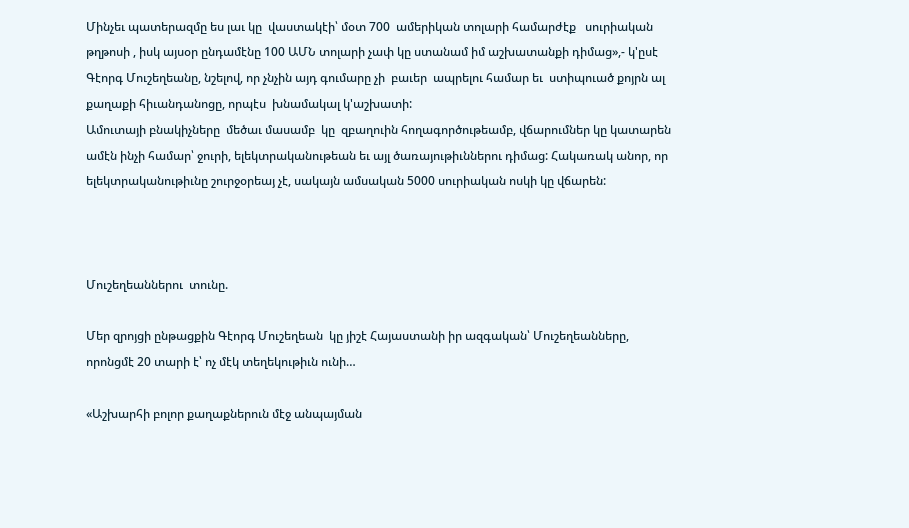Մինչեւ պատերազմը ես լաւ կը  վաստակէի՝ մօտ 700  ամերիկան տոլարի համարժէք   սուրիական թղթոսի , իսկ այսօր ընդամէնը 100 ԱՄՆ տոլարի չափ կը ստանամ իմ աշխատանքի դիմաց»,- կ'ըսէ Գէորգ Մուշեղեանը, նշելով, որ չնչին այդ գումարը չի  բաւեր  ապրելու համար եւ  ստիպուած քոյրն ալ քաղաքի հիւանդանոցը, որպէս  խնամակալ կ'աշխատի:
Ամուտայի բնակիչները  մեծաւ մասամբ  կը  զբաղուին հողագործութեամբ, վճարումներ կը կատարեն ամէն ինչի համար՝ ջուրի, ելեկտրականութեան եւ այլ ծառայութիւններու դիմաց: Հակառակ անոր, որ ելեկտրականութիւնը շուրջօրեայ չէ, սակայն ամսական 5000 սուրիական ոսկի կը վճարեն:



Մուշեղեաններու  տունը.

Մեր զրոյցի ընթացքին Գէորգ Մուշեղեան  կը յիշէ Հայաստանի իր ազգական՝ Մուշեղեանները, որոնցմէ 20 տարի է՝ ոչ մէկ տեղեկութիւն ունի…

«Աշխարհի բոլոր քաղաքներուն մէջ անպայման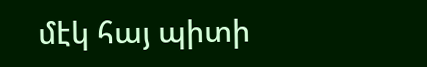մէկ հայ պիտի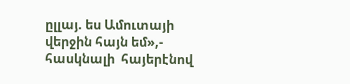ըլլայ. ես Ամուտայի վերջին հայն եմ»,- հասկնալի  հայերէնով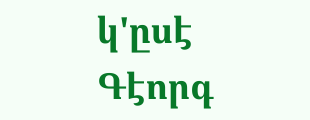կ'ըսէ Գէորգ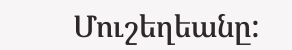Մուշեղեանը: